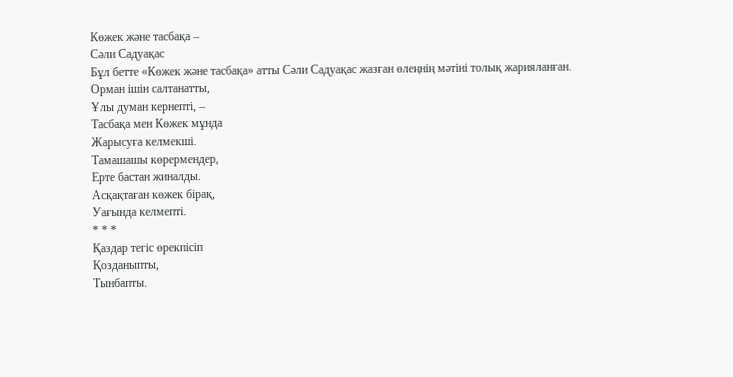Көжек және тасбақа –
Сәли Садуақас
Бұл бетте «Көжек және тасбақа» атты Сәли Садуақас жазған өлеңнің мәтіні толық жарияланған.
Орман ішін салтанатты,
Ұлы думан кернепті, –
Тасбақа мен Көжек мұнда
Жарысуға келмекші.
Тамашашы көрермендер,
Ерте бастан жиналды.
Асқақтаған көжек бірақ,
Уағында келмепті.
* * *
Қаздар тегіс өрекпісіп
Қозданыпты,
Тынбапты.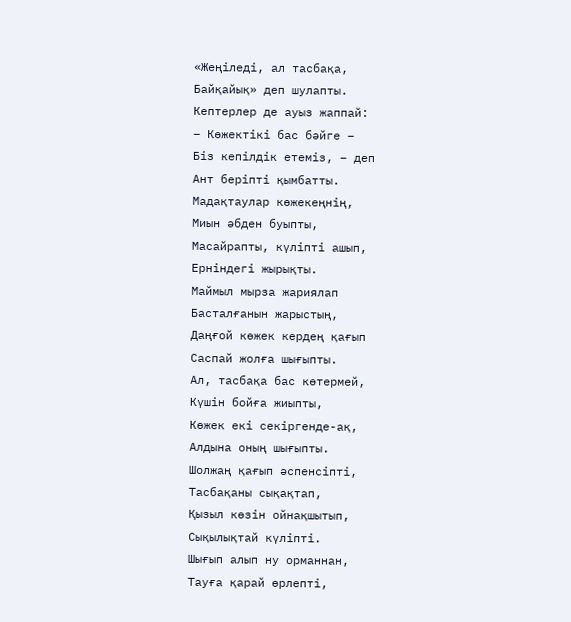«Жеңіледі, ал тасбақа,
Байқайық» деп шулапты.
Кептерлер де ауыз жаппай:
– Көжектікі бас бәйге –
Біз кепілдік етеміз, – деп
Ант беріпті қымбатты.
Мадақтаулар көжекеңнің,
Миын әбден буыпты,
Масайрапты, күліпті ашып,
Ерніндегі жырықты.
Маймыл мырза жариялап
Басталғанын жарыстың,
Даңғой көжек кердең қағып
Саспай жолға шығыпты.
Ал, тасбақа бас көтермей,
Күшін бойға жиыпты,
Көжек екі секіргенде-ақ,
Алдына оның шығыпты.
Шолжаң қағып әспенсіпті,
Тасбақаны сықақтап,
Қызыл көзін ойнақшытып,
Сықылықтай күліпті.
Шығып алып ну орманнан,
Тауға қарай өрлепті,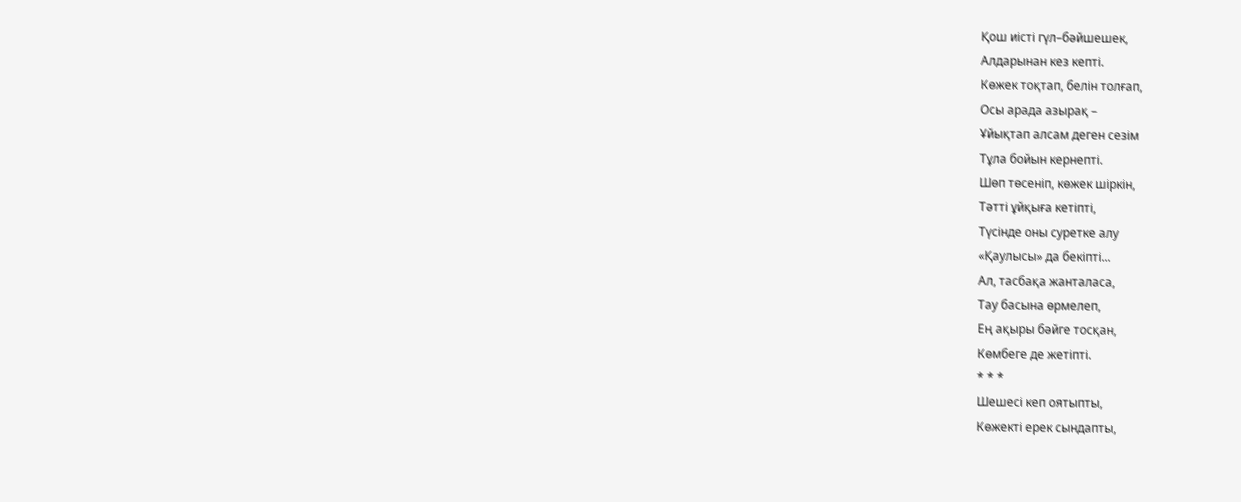Қош иісті гүл–бәйшешек,
Алдарынан кез кепті.
Көжек тоқтап, белін толғап,
Осы арада азырақ –
Ұйықтап алсам деген сезім
Тұла бойын кернепті.
Шөп төсеніп, көжек шіркін,
Тәтті ұйқыға кетіпті,
Түсінде оны суретке алу
«Қаулысы» да бекіпті...
Ал, тасбақа жанталаса,
Тау басына өрмелеп,
Ең ақыры бәйге тосқан,
Көмбеге де жетіпті.
* * *
Шешесі кеп оятыпты,
Көжекті ерек сындапты,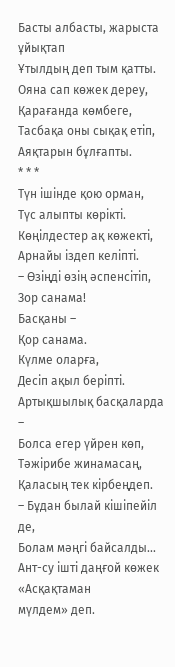Басты албасты, жарыста ұйықтап
Ұтылдың деп тым қатты.
Ояна сап көжек дереу,
Қарағанда көмбеге,
Тасбақа оны сықақ етіп,
Аяқтарын бұлғапты.
* * *
Түн ішінде қою орман,
Түс алыпты көрікті.
Көңілдестер ақ көжекті,
Арнайы іздеп келіпті.
– Өзіңді өзің әспенсітіп,
Зор санама!
Басқаны –
Қор санама.
Күлме оларға,
Десіп ақыл беріпті.
Артықшылық басқаларда –
Болса егер үйрен көп,
Тәжірибе жинамасаң,
Қаласың тек кірбеңдеп.
– Бұдан былай кішіпейіл де,
Болам мәңгі байсалды...
Ант-су ішті даңғой көжек
«Асқақтаман
мүлдем» деп.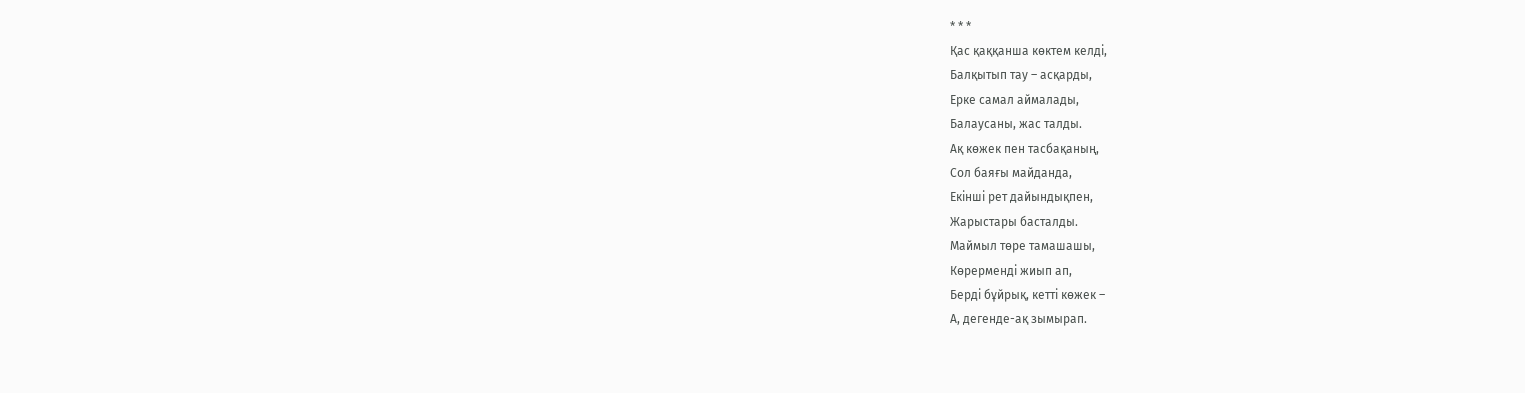* * *
Қас қаққанша көктем келді,
Балқытып тау – асқарды,
Ерке самал аймалады,
Балаусаны, жас талды.
Ақ көжек пен тасбақаның,
Сол баяғы майданда,
Екінші рет дайындықпен,
Жарыстары басталды.
Маймыл төре тамашашы,
Көрерменді жиып ап,
Берді бұйрық, кетті көжек –
А, дегенде-ақ зымырап.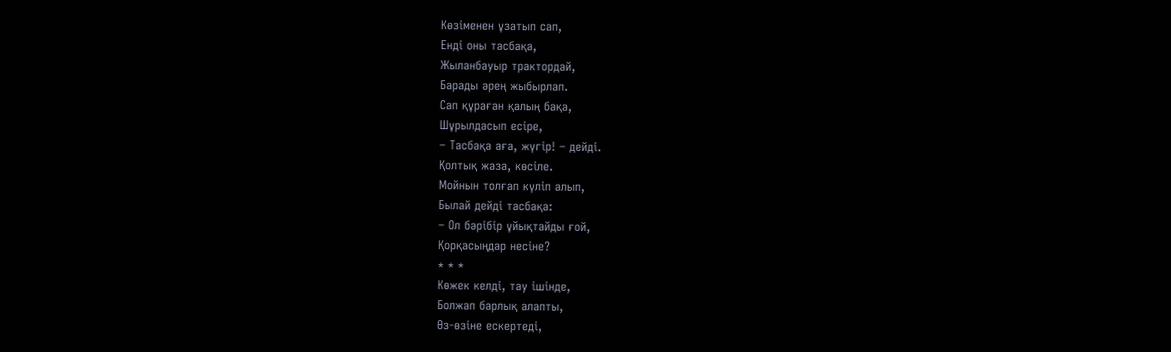Көзіменен ұзатып сап,
Енді оны тасбақа,
Жыланбауыр трактордай,
Барады әрең жыбырлап.
Сап құраған қалың бақа,
Шұрылдасып есіре,
– Тасбақа аға, жүгір! – дейді.
Қолтық жаза, көсіле.
Мойнын толғап күліп алып,
Былай дейді тасбақа:
– Ол бәрібір ұйықтайды ғой,
Қорқасыңдар несіне?
* * *
Көжек келді, тау ішінде,
Болжап барлық алапты,
Өз-өзіне ескертеді,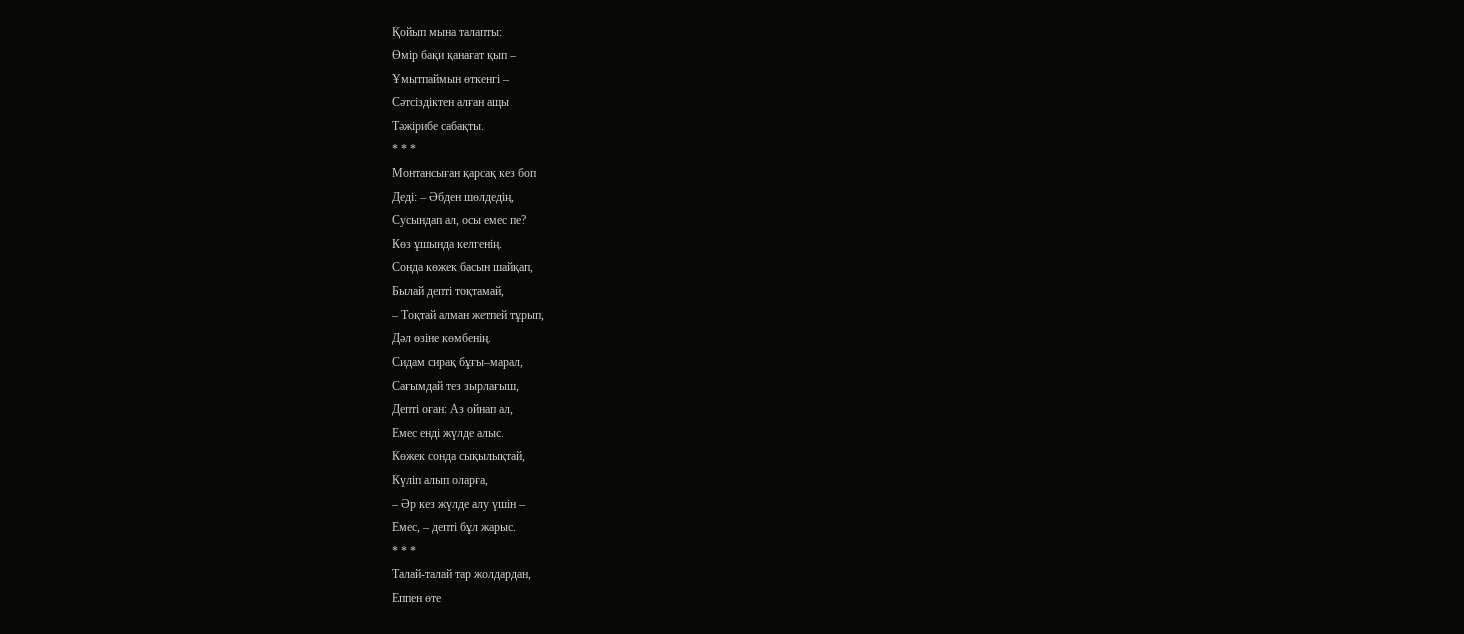Қойып мына талапты:
Өмір бақи қанағат қып –
Ұмытпаймын өткенгі –
Сәтсіздіктен алған ащы
Тәжірибе сабақты.
* * *
Монтансыған қарсақ кез боп
Деді: – Әбден шөлдедің,
Сусындап ал, осы емес пе?
Көз ұшында келгенің.
Сонда көжек басын шайқап,
Былай депті тоқтамай,
– Тоқтай алман жетпей тұрып,
Дәл өзіне көмбенің.
Сидам сирақ бұғы–марал,
Сағымдай тез зырлағыш,
Депті оған: Аз ойнап ал,
Емес енді жүлде алыс.
Көжек сонда сықылықтай,
Күліп алып оларға,
– Әр кез жүлде алу үшін –
Емес, – депті бұл жарыс.
* * *
Талай-талай тар жолдардан,
Еппен өте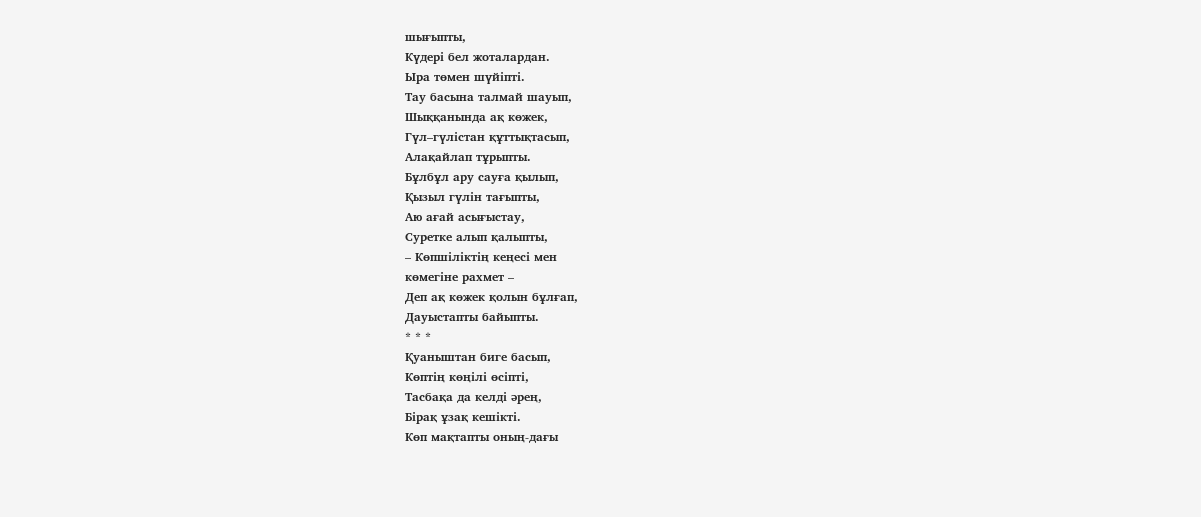шығыпты,
Күдері бел жоталардан.
Ыра төмен шүйіпті.
Тау басына талмай шауып,
Шыққанында ақ көжек,
Гүл–гүлістан құттықтасып,
Алақайлап тұрыпты.
Бұлбұл ару сауға қылып,
Қызыл гүлін тағыпты,
Аю ағай асығыстау,
Суретке алып қалыпты,
– Көпшіліктің кеңесі мен
көмегіне рахмет –
Деп ақ көжек қолын бұлғап,
Дауыстапты байыпты.
* * *
Қуаныштан биге басып,
Көптің көңілі өсіпті,
Тасбақа да келді әрең,
Бірақ ұзақ кешікті.
Көп мақтапты оның-дағы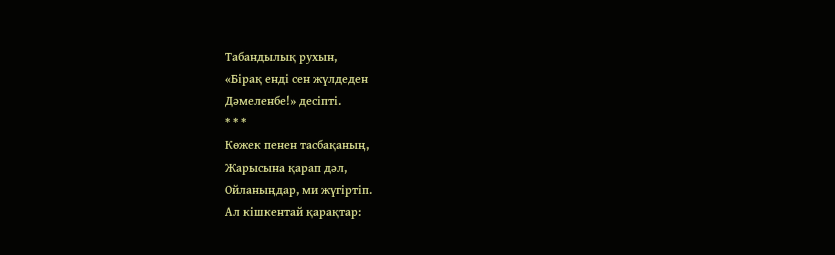Табандылық рухын,
«Бірақ енді сен жүлдеден
Дәмеленбе!» десіпті.
* * *
Көжек пенен тасбақаның,
Жарысына қарап дәл,
Ойланыңдар, ми жүгіртіп.
Ал кішкентай қарақтар: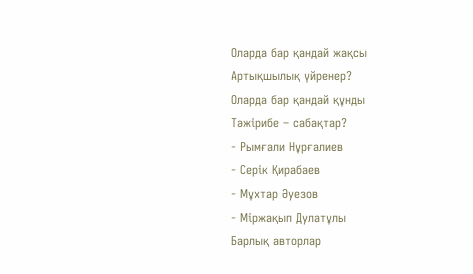Оларда бар қандай жақсы
Артықшылық үйренер?
Оларда бар қандай құнды
Тәжірибе – сабақтар?
- Рымғали Нұрғалиев
- Серік Қирабаев
- Мұхтар Әуезов
- Міржақып Дулатұлы
Барлық авторлар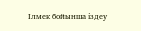Ілмек бойынша іздеу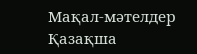Мақал-мәтелдер
Қазақша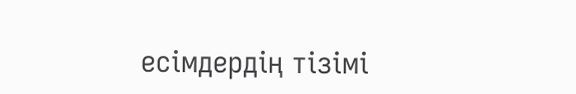есімдердің тізімі